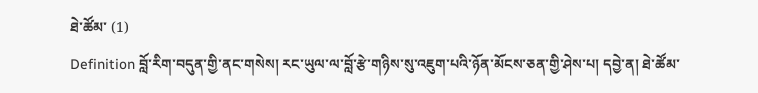ཐེ་ཚོམ་ (1)
Definition བློ་རིག་བདུན་གྱི་ནང་གསེས། རང་ཡུལ་ལ་བློ་རྩེ་གཉིས་སུ་འཇུག་པའི་ཉོན་མོངས་ཅན་གྱི་ཤེས་པ། དབྱེ་ན། ཐེ་ཚོམ་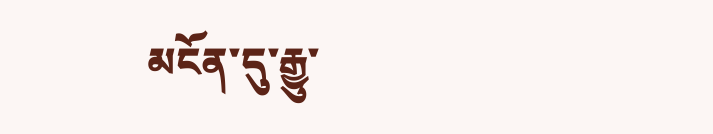མངོན་དུ་རྒྱུ་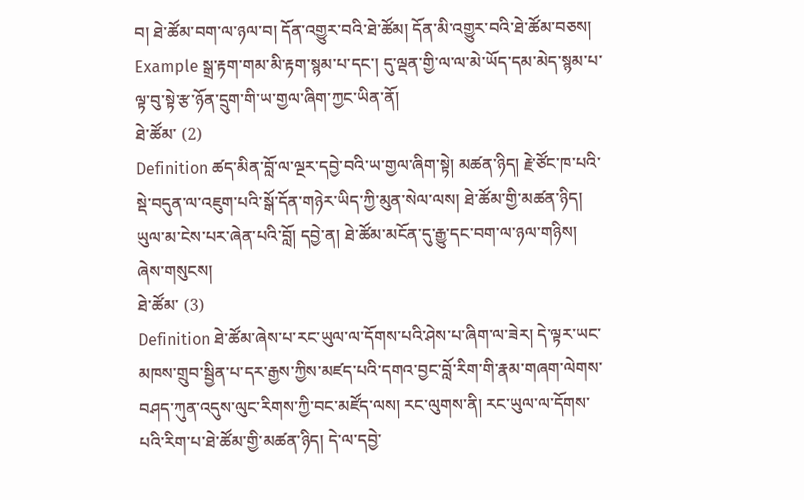བ། ཐེ་ཚོམ་བག་ལ་ཉལ་བ། དོན་འགྱུར་བའི་ཐེ་ཚོམ། དོན་མི་འགྱུར་བའི་ཐེ་ཚོམ་བཅས།
Example སྒྲ་རྟག་གམ་མི་རྟག་སྙམ་པ་དང་། དུ་ལྡན་གྱི་ལ་ལ་མེ་ཡོད་དམ་མེད་སྙམ་པ་ལྟ་བུ་སྟེ་རྩ་ཉོན་དྲུག་གི་ཡ་གྱལ་ཞིག་ཀྱང་ཡིན་ནོ།
ཐེ་ཚོམ་ (2)
Definition ཚད་མིན་བློ་ལ་ལྔར་དབྱེ་བའི་ཡ་གྱལ་ཞིག་སྟེ། མཚན་ཉིད། རྗེ་ཙོང་ཁ་པའི་སྡེ་བདུན་ལ་འཇུག་པའི་སྒོ་དོན་གཉེར་ཡིད་ཀྱི་མུན་སེལ་ལས། ཐེ་ཚོམ་གྱི་མཚན་ཉིད། ཡུལ་མ་ངེས་པར་ཞེན་པའི་བློ། དབྱེ་ན། ཐེ་ཚོམ་མངོན་དུ་རྒྱུ་དང་བག་ལ་ཉལ་གཉིས། ཞེས་གསུངས།
ཐེ་ཚོམ་ (3)
Definition ཐེ་ཚོམ་ཞེས་པ་རང་ཡུལ་ལ་དོགས་པའི་ཤེས་པ་ཞིག་ལ་ཟེར། དེ་ལྟར་ཡང་མཁས་གྲུབ་སྦྱིན་པ་དར་རྒྱས་ཀྱིས་མཛད་པའི་དགའ་བྱང་བློ་རིག་གི་རྣམ་གཞག་ལེགས་བཤད་ཀུན་འདུས་ལུང་རིགས་ཀྱི་བང་མཛོད་ལས། རང་ལུགས་ནི། རང་ཡུལ་ལ་དོགས་པའི་རིག་པ་ཐེ་ཚོམ་གྱི་མཚན་ཉིད། དེ་ལ་དབྱེ་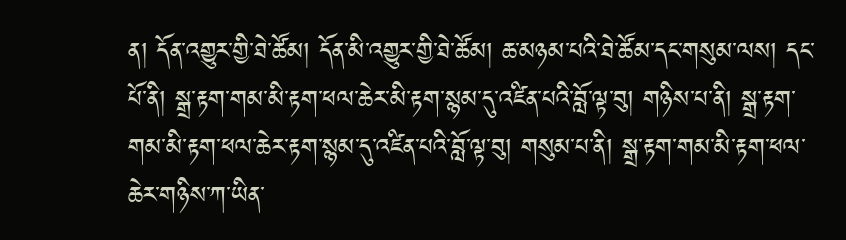ན། དོན་འགྱུར་གྱི་ཐེ་ཚོམ། དོན་མི་འགྱུར་གྱི་ཐེ་ཚོམ། ཆ་མཉམ་པའི་ཐེ་ཚོམ་དང་གསུམ་ལས། དང་པོ་ནི། སྒྲ་རྟག་གམ་མི་རྟག་ཕལ་ཆེར་མི་རྟག་སྙམ་དུ་འཛིན་པའི་བློ་ལྟ་བུ། གཉིས་པ་ནི། སྒྲ་རྟག་གམ་མི་རྟག་ཕལ་ཆེར་རྟག་སྙམ་དུ་འཛིན་པའི་བློ་ལྟ་བུ། གསུམ་པ་ནི། སྒྲ་རྟག་གམ་མི་རྟག་ཕལ་ཆེར་གཉིས་ཀ་ཡིན་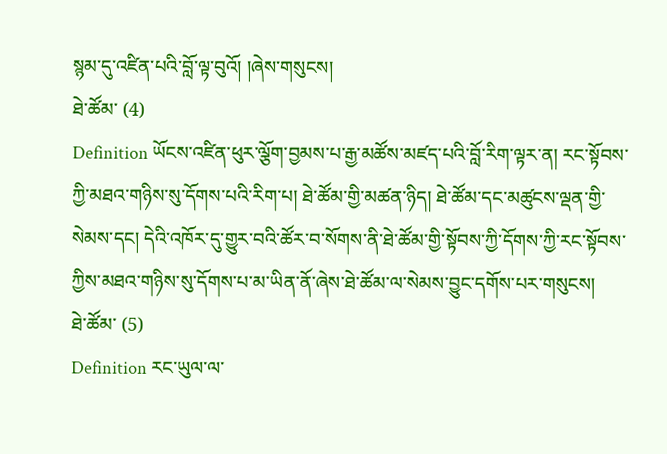སྙམ་དུ་འཛིན་པའི་བློ་ལྟ་བུའོ། །ཞེས་གསུངས།
ཐེ་ཚོམ་ (4)
Definition ཡོངས་འཛིན་ཕུར་ལྕོག་བྱམས་པ་རྒྱ་མཚོས་མཛད་པའི་བློ་རིག་ལྟར་ན། རང་སྟོབས་ཀྱི་མཐའ་གཉིས་སུ་དོགས་པའི་རིག་པ། ཐེ་ཚོམ་གྱི་མཚན་ཉིད། ཐེ་ཚོམ་དང་མཚུངས་ལྡན་གྱི་སེམས་དང། དེའི་འཁོར་དུ་གྱུར་བའི་ཚོར་བ་སོགས་ནི་ཐེ་ཚོམ་གྱི་སྟོབས་ཀྱི་དོགས་ཀྱི་རང་སྟོབས་ཀྱིས་མཐའ་གཉིས་སུ་དོགས་པ་མ་ཡིན་ནོ་ཞེས་ཐེ་ཚོམ་ལ་སེམས་བྱུང་དགོས་པར་གསུངས།
ཐེ་ཚོམ་ (5)
Definition རང་ཡུལ་ལ་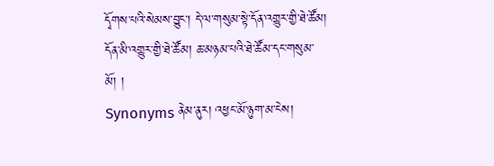དྭོགས་པའི་སེམས་བྱུང་། དེ་ལ་གསུམ་སྟེ་དོན་འགྱུར་གྱི་ཐེ་ཚོམ། དོན་མི་འགྱུར་གྱི་ཐེ་ཚོམ། ཆ་མཉམ་པའི་ཐེ་ཚོམ་དང་གསུམ་མོ། །
Synonyms ནེམ་ནུར། འཕྱང་མོ་ཉུག་མ་ངེས།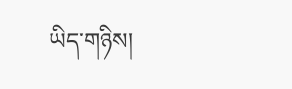ཡིད་གཉིས།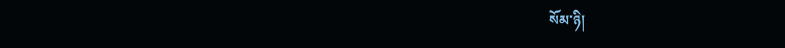སོམ་ཉི།